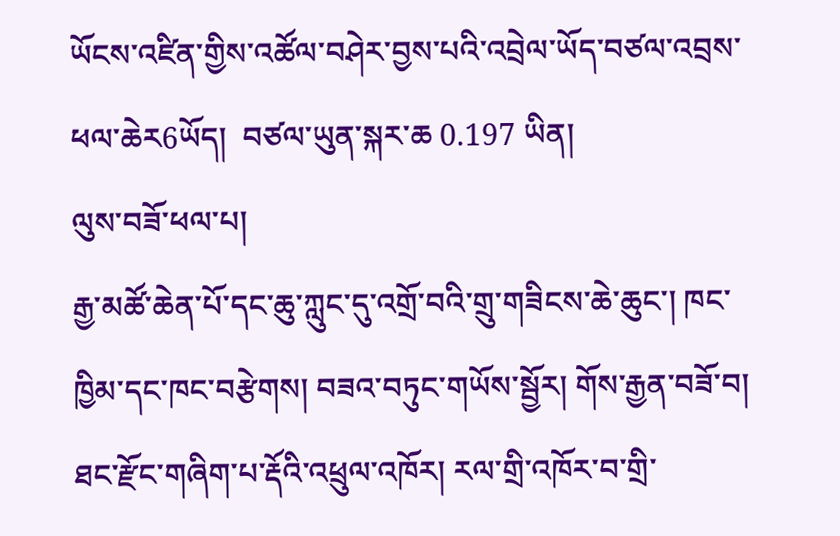ཡོངས་འཛིན་གྱིས་འཚོལ་བཤེར་བྱས་པའི་འབྲེལ་ཡོད་བཙལ་འབྲས་ཕལ་ཆེར6ཡོད།  བཙལ་ཡུན་སྐར་ཆ 0.197 ཡིན།
ལུས་བཟོ་ཕལ་པ།
རྒྱ་མཚོ་ཆེན་པོ་དང་ཆུ་ཀླུང་དུ་འགྲོ་བའི་གྲུ་གཟིངས་ཆེ་ཆུང་། ཁང་ཁྱིམ་དང་ཁང་བརྩེགས། བཟའ་བཏུང་གཡོས་སྦྱོར། གོས་རྒྱན་བཟོ་བ། ཐང་རྫོང་གཞིག་པ་རྡོའི་འཕྲུལ་འཁོར། རལ་གྲི་འཁོར་བ་གྲི་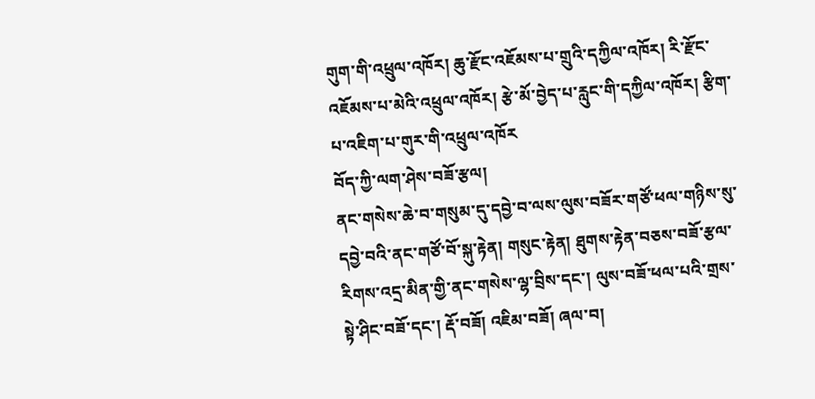གུག་གི་འཕྲུལ་འཁོར། ཆུ་རྫོང་འཇོམས་པ་གྲུའི་དཀྱིལ་འཁོར། རི་རྫོང་འཇོམས་པ་མེའི་འཕྲུལ་འཁོར། རྩེ་མོ་བྱེད་པ་རླུང་གི་དཀྱིལ་འཁོར། རྩིག་པ་འཇིག་པ་གུར་གི་འཕྲུལ་འཁོར
བོད་ཀྱི་ལག་ཤེས་བཟོ་རྩལ།
ནང་གསེས་ཆེ་བ་གསུམ་དུ་དབྱེ་བ་ལས་ལུས་བཟོར་གཙོ་ཕལ་གཉིས་སུ་དབྱེ་བའི་ནང་གཙོ་བོ་སྐུ་རྟེན། གསུང་རྟེན། ཐུགས་རྟེན་བཅས་བཟོ་རྩལ་རིགས་འདྲ་མིན་གྱི་ནང་གསེས་ལྷ་བྲིས་དང་། ལུས་བཟོ་ཕལ་པའི་གྲས་སྟེ་ཤིང་བཟོ་དང་། རྡོ་བཟོ། འཇིམ་བཟོ། ཞལ་བ།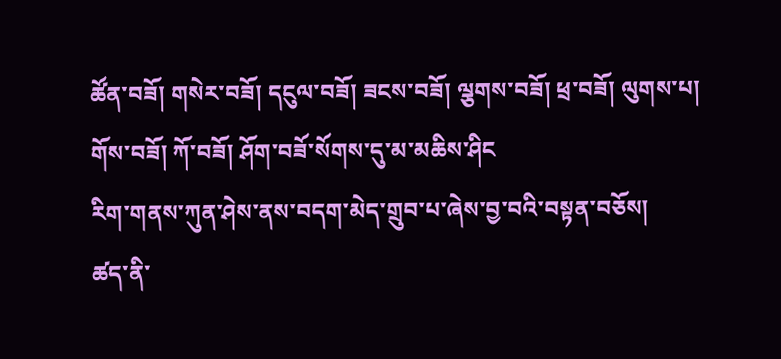ཚོན་བཟོ། གསེར་བཟོ། དངུལ་བཟོ། ཟངས་བཟོ། ལྕགས་བཟོ། ཕྲ་བཟོ། ལུགས་པ། གོས་བཟོ། ཀོ་བཟོ། ཤོག་བཟོ་སོགས་དུ་མ་མཆིས་ཤིང
རིག་གནས་ཀུན་ཤེས་ནས་བདག་མེད་གྲུབ་པ་ཞེས་བྱ་བའི་བསྟན་བཅོས།
ཚད་ནི་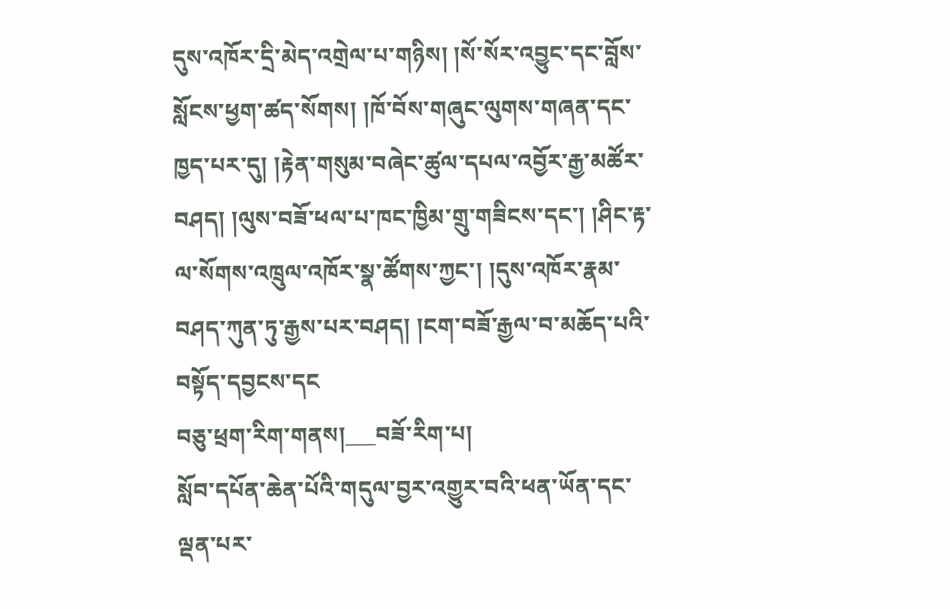དུས་འཁོར་དྲི་མེད་འགྲེལ་པ་གཉིས། །སོ་སོར་འབྱུང་དང་བློས་སློངས་ཕྱག་ཚད་སོགས། །ཁོ་བོས་གཞུང་ལུགས་གཞན་དང་ཁྱད་པར་དུ། །རྟེན་གསུམ་བཞེང་ཚུལ་དཔལ་འབྱོར་རྒྱ་མཚོར་བཤད། །ལུས་བཟོ་ཕལ་པ་ཁང་ཁྱིམ་གྲུ་གཟིངས་དང་། །ཤིང་རྟ་ལ་སོགས་འཁྲུལ་འཁོར་སྣ་ཚོགས་ཀྱང་། །དུས་འཁོར་རྣམ་བཤད་ཀུན་ཏུ་རྒྱས་པར་བཤད། །ངག་བཟོ་རྒྱལ་བ་མཆོད་པའི་བསྟོད་དབྱངས་དང
བཅུ་ཕྲག་རིག་གནས།___བཟོ་རིག་པ།
སློབ་དཔོན་ཆེན་པོའི་གདུལ་བྱར་འགྱུར་བའི་ཕན་ཡོན་དང་ལྡན་པར་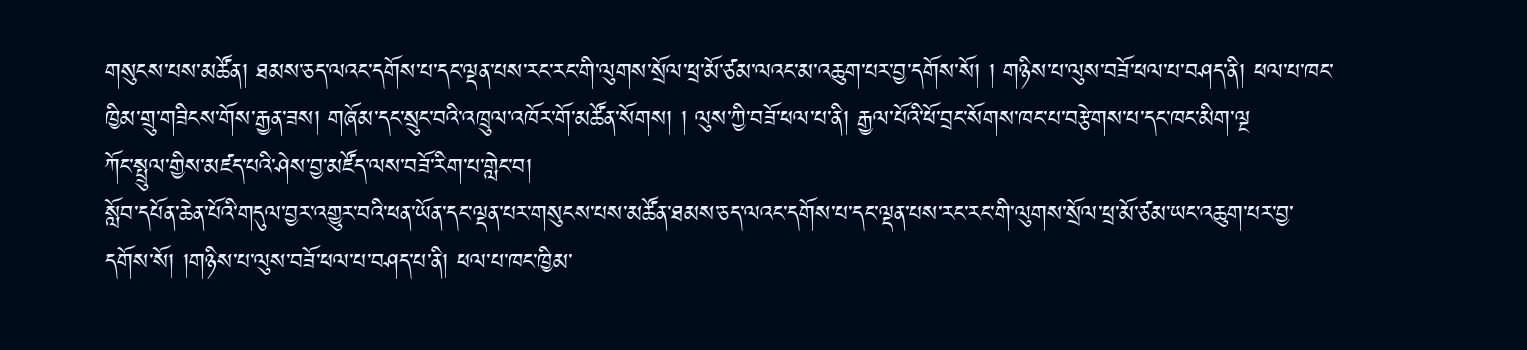གསུངས་པས་མཚོན། ཐམས་ཅད་ལའང་དགོས་པ་དང་ལྡན་པས་རང་རང་གི་ལུགས་སྲོལ་ཕྲ་མོ་ཙམ་ལའང་མ་འཆུག་པར་བྱ་དགོས་སོ། ། གཉིས་པ་ལུས་བཟོ་ཕལ་པ་བཤད་ནི། ཕལ་པ་ཁང་ཁྱིམ་གྲུ་གཟིངས་གོས་རྒྱན་ཟས། གཞོམ་དང་སྲུང་བའི་འཁྲུལ་འཁོར་གོ་མཚོན་སོགས། ། ལུས་ཀྱི་བཟོ་ཕལ་པ་ནི། རྒྱལ་པོའི་ཕོ་བྲང་སོགས་ཁང་པ་བརྩེགས་པ་དང་ཁང་མིག་ལྔ
ཀོང་སྤྲུལ་གྱིས་མཛད་པའི་ཤེས་བྱ་མཛོད་ལས་བཟོ་རིག་པ་གླེང་བ།
སློབ་དཔོན་ཆེན་པོའི་གདུལ་བྱར་འགྱུར་བའི་ཕན་ཡོན་དང་ལྡན་པར་གསུངས་པས་མཚོན་ཐམས་ཅད་ལའང་དགོས་པ་དང་ལྡན་པས་རང་རང་གི་ལུགས་སྲོལ་ཕྲ་མོ་ཙམ་ཡང་འཆུག་པར་བྱ་དགོས་སོ། །གཉིས་པ་ལུས་བཟོ་ཕལ་པ་བཤད་པ་ནི། ཕལ་པ་ཁང་ཁྱིམ་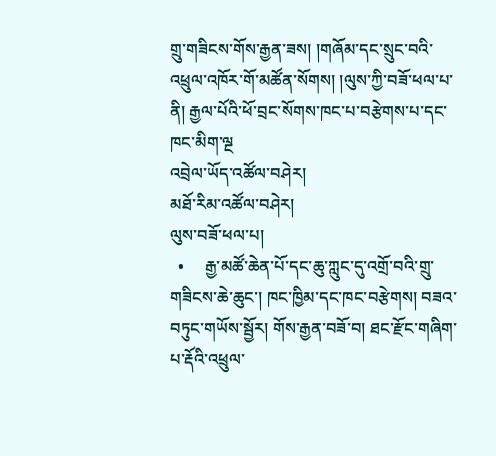གྲུ་གཟིངས་གོས་རྒྱན་ཟས། །གཞོམ་དང་སྲུང་བའི་འཕྲུལ་འཁོར་གོ་མཚོན་སོགས། །ལུས་ཀྱི་བཟོ་ཕལ་པ་ནི། རྒྱལ་པོའི་ཕོ་བྲང་སོགས་ཁང་པ་བརྩེགས་པ་དང་ཁང་མིག་ལྔ
འབྲེལ་ཡོད་འཚོལ་བཤེར།
མཐོ་རིམ་འཚོལ་བཤེར།
ལུས་བཟོ་ཕལ་པ།
  •     རྒྱ་མཚོ་ཆེན་པོ་དང་ཆུ་ཀླུང་དུ་འགྲོ་བའི་གྲུ་གཟིངས་ཆེ་ཆུང་། ཁང་ཁྱིམ་དང་ཁང་བརྩེགས། བཟའ་བཏུང་གཡོས་སྦྱོར། གོས་རྒྱན་བཟོ་བ། ཐང་རྫོང་གཞིག་པ་རྡོའི་འཕྲུལ་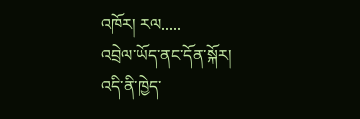འཁོར། རལ.....
འབྲེལ་ཡོད་ནང་དོན་སྐོར།
འདི་ནི་ཁྱེད་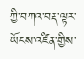ཀྱི་བཀའ་བརྡ་ལྟར་ཡོངས་འཛིན་གྱིས་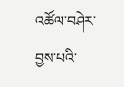འཚོལ་བཤེར་བྱས་པའི་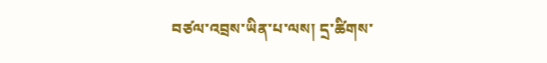བཙལ་འབྲས་ཡིན་པ་ལས། དྲ་ཚིགས་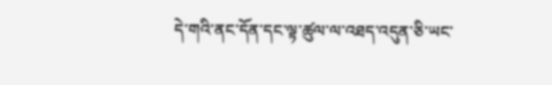དེ་གའི་ནང་དོན་དང་ལྟ་ཚུལ་ལ་འཐད་འདུན་ཅི་ཡང་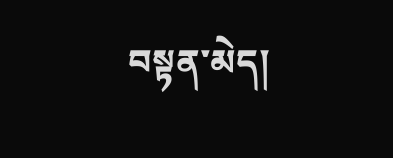བསྟན་མེད།